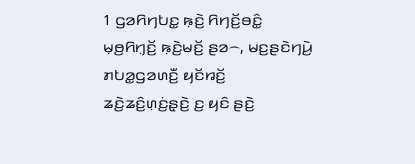1 ꤞꤤꤖꤚꤝꤢ꤭ ꤒ꤫ꤢꤧ꤬ ꤖꤚꤢꤩ꤬ꤋꤢꤨ꤭ ꤗ꤫ꤥ꤬ꤖꤚ꤫ꤢꤩ꤬ ꤒ꤫ꤢꤧ꤬ꤗꤢꤩ꤬ ꤔꤤ꤮, ꤗꤢ꤬ꤔꤢꤧꤚꤣꤧ꤬ ꤊꤝꤤ꤭ꤞꤤꤛꤢꤪ꤬ ꤟꤢꤩꤙꤢꤩ꤬ ꤘꤢꤧ꤬ꤘꤢꤨ꤬ꤛ꤫ꤢꤦ꤬ꤔ꤫ꤢꤧ꤬ ꤢ꤬ ꤟꤢꤨ ꤔꤢꤧ꤬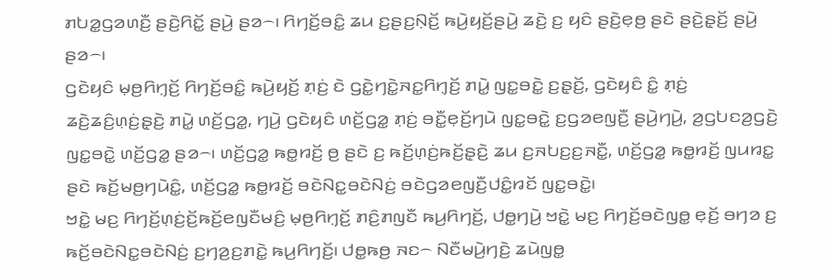ꤊꤝꤤ꤭ꤞꤤꤛꤢꤪ꤬ ꤔꤢꤧ꤬ꤖꤢꤩ꤭ ꤔꤣꤧ꤬ ꤔꤤ꤮꤯ ꤖꤚꤢꤩ꤬ꤋꤢꤨ꤭ ꤘꤣ ꤢ꤬ꤔꤢ꤬ꤡ꤫ꤢꤩ꤬ ꤒꤣꤧ꤬ꤟꤢꤩ꤬ꤔꤣꤧ꤬ ꤘꤢꤧ꤬ ꤢ꤬ ꤟꤢꤨ ꤔꤢꤧ꤬ꤕ꤫ꤥ꤬ ꤔꤢꤧ ꤔꤢꤧ꤬ꤔ꤫ꤢꤩ꤬ ꤔꤣꤧ꤬ ꤔꤤ꤮꤯
ꤞꤢꤧꤟꤢꤨ ꤗ꤫ꤥ꤬ꤖꤚ꤫ꤢꤩ꤬ ꤖꤚꤢꤩ꤬ꤋꤢꤨ꤭ ꤒꤣꤧ꤬ꤟꤢꤩ꤬ ꤊ꤫ꤢꤦ꤬ ꤢꤧ ꤞꤢꤧ꤭ꤚꤢꤧ꤭ꤏꤢ꤭ꤖꤚ꤫ꤢꤩ꤬ ꤊꤣꤧ꤭ ꤜꤢ꤭ꤋꤢꤧ꤭ ꤢ꤬ꤔ꤫ꤢꤩ꤬, ꤞꤢꤧꤟꤢꤨ ꤢꤨ꤭ ꤊ꤫ꤢꤦ꤬ ꤘꤢꤧ꤬ꤘꤢꤨ꤬ꤛ꤫ꤢꤦ꤬ꤔ꤫ꤢꤧ꤬ ꤊꤣꤧ꤭ ꤛꤢꤩ꤬ꤞꤤ꤭, ꤚꤣꤧ꤬ ꤞꤢꤧꤟꤢꤨ ꤛꤢꤩ꤬ꤞꤤ꤭ ꤊ꤫ꤢꤦ꤬ ꤋꤢꤪ꤭ꤕ꤫ꤢꤩ꤬ꤚꤣꤧ ꤜꤢ꤭ꤋꤢꤧ꤭ ꤢ꤬ꤞꤤꤕꤜꤢꤪ꤬ ꤔꤣꤧ꤬ꤚꤣꤧ꤬, ꤤ꤬ꤞꤝꤢꤤ꤬ꤞꤢꤧ꤬ ꤜꤢ꤭ꤋꤢꤧ꤭ ꤛꤢꤩ꤬ꤞꤤ꤭ ꤔꤤ꤮꤯ ꤛꤢꤩ꤬ꤞꤤ꤭ ꤒꤥ꤭ꤙꤢꤩ꤬ ꤥ꤬ ꤔꤢꤧ ꤢ꤬ ꤒꤢꤩ꤬ꤛ꤫ꤢꤦ꤬ꤒꤢꤩ꤬ꤔ꤫ꤢꤧ꤬ ꤘꤣ ꤢ꤬ꤏꤝꤢ꤬ꤢ꤬ꤏꤢꤪ꤭, ꤛꤢꤩ꤬ꤞꤤ꤭ ꤒꤥ꤭ꤙꤢꤩ꤬ ꤜꤣꤙꤢ꤭ ꤔꤢꤧ ꤒꤢꤩ꤬ꤗꤥ꤬ꤚꤣꤧꤢꤨ꤭, ꤛꤢꤩ꤬ꤞꤤ꤭ ꤒꤥ꤭ꤙꤢꤩ꤬ ꤋꤢꤧꤡꤢ꤭ꤋꤢꤧꤡꤢꤦ꤬ ꤋꤢꤧꤞꤤꤕꤜꤢꤪ꤬ꤓꤢꤨ꤭ꤙꤢꤩ ꤜꤢ꤭ꤋꤢꤧ꤭꤯
ꤠꤢꤧ꤭ ꤗꤢ꤬ ꤖꤚꤢꤩ꤬ꤛ꤫ꤢꤦ꤬ꤢꤩ꤬ꤒꤢꤩ꤬ꤕꤜꤢꤪꤗꤢꤨ꤬ ꤗ꤫ꤥ꤬ꤖꤚ꤫ꤢꤩ꤬ ꤊꤢꤨ꤬ꤊꤜꤢꤪ ꤒꤣ꤬ꤖꤚꤢꤩ꤬, ꤓꤥ꤭ꤚꤣꤧ꤬ ꤠꤢꤧ꤭ ꤗꤢ꤬ ꤖꤚꤢꤩ꤬ꤋꤢꤧꤜꤥ꤭ ꤕ꤫ꤢꤩ꤬ ꤋꤚꤤ ꤢ꤬ ꤒꤢꤩ꤬ꤋꤢꤧꤡꤢ꤭ꤋꤢꤧꤡꤢꤦ꤬ ꤢ꤬ꤚꤤ꤬ꤢ꤬ꤊꤢꤧ꤭ ꤒꤣ꤬ꤖꤚꤢꤩ꤬꤯ ꤓꤥ꤭ꤒꤥ꤬ ꤏꤢ꤮ ꤡꤢꤪꤗꤣꤧ꤬ꤚꤢꤧ꤬ ꤘꤣꤧꤜꤥ꤭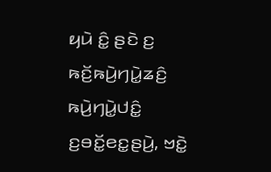ꤟꤣꤧ ꤢꤨ꤭ ꤔꤢꤧ ꤢ꤬ ꤒꤢꤩ꤬ꤒꤣꤧ꤬ꤚꤣꤧ꤭ꤘꤢꤨ꤬ ꤒꤣꤧ꤬ꤚꤣꤧ꤭ꤓꤢꤨ꤭ ꤢ꤬ꤋꤢꤩ꤭ꤕꤢ꤭ꤔꤣꤧ꤬, ꤠꤢꤧ꤭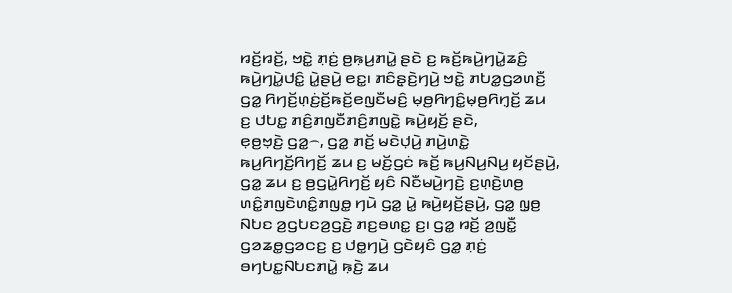ꤙꤢꤩ꤬ꤙꤢꤩ꤬, ꤠꤢꤧ꤭ ꤊ꤫ꤢꤦ꤬ ꤥ꤬ꤒ꤫ꤣ꤬ꤊꤣꤧ꤭ ꤔꤢꤧ ꤢ꤬ ꤒꤢꤩ꤬ꤒꤣꤧ꤬ꤚꤣꤧ꤭ꤘꤢꤨ꤬ ꤒꤣꤧ꤬ꤚꤣꤧ꤭ꤓꤢꤨ꤭ ꤣꤧ꤭ꤔꤣꤧ꤬ ꤕꤢ꤭꤯ ꤊꤢꤨꤔ꤫ꤢꤧ꤬ꤚꤣꤧ꤬ ꤠꤢꤧ꤭ ꤊꤝꤤ꤭ꤞꤤꤛꤢꤪ꤬ ꤞꤤ꤭ ꤖꤚꤢꤩ꤬ꤛ꤫ꤢꤦ꤬ꤢꤩ꤬ꤒꤢꤩ꤬ꤕꤜꤢꤪꤗꤢꤨ꤬ ꤗ꤫ꤥ꤬ꤖꤚꤢꤨ꤭ꤗ꤫ꤥ꤬ꤖꤚ꤫ꤢꤩ꤬ ꤘꤣ ꤢ꤬ ꤓꤝꤢ꤭ ꤊꤢꤨ꤬ꤊꤜꤢꤪꤊꤢꤨ꤬ꤊꤜꤢꤧ꤭ ꤒꤣꤧ꤬ꤟꤢꤩ꤬ ꤔꤢꤧ,
ꤕ꤫ꤥ꤬ꤠ꤫ꤢꤧ꤬ ꤞꤤ꤭꤮, ꤞꤤ꤭ ꤊꤢꤩ꤬ ꤗꤢꤧꤓ꤫ꤣꤧ꤬ ꤊꤣꤧ꤬ꤛꤢꤧ꤭ ꤒꤣ꤬ꤖꤚꤢꤩ꤬ꤖꤚꤢꤩ꤬ ꤘꤣ ꤢ꤬ ꤗꤢꤩ꤬ꤞꤢꤦ ꤒꤢꤩ꤬ ꤒꤣ꤬ꤡꤣ꤬ꤡꤣ꤬ ꤟꤢꤩꤔꤣꤧ꤬, ꤞꤤ꤭ ꤘꤣ ꤢ꤬ ꤥ꤬ꤞꤣꤧ꤭ꤖꤚꤢꤩ꤬ ꤟꤢꤨ ꤡꤢꤪꤗꤣꤧ꤬ꤚꤢꤧ꤬ ꤢ꤬ꤛ꤫ꤢꤧ꤬ꤛꤥ꤬ ꤛꤢꤨ꤭ꤊꤜꤢꤧꤛꤢꤨ꤭ꤊꤜꤥ꤭ ꤚꤣꤧ ꤞꤤ꤭ ꤣꤧ꤭ ꤒꤣꤧ꤬ꤟꤢꤩ꤬ꤔꤣꤧ꤬, ꤞꤤ꤭ ꤜ꤫ꤥ꤬ ꤡꤝꤢ ꤤ꤬ꤞꤝꤢꤤ꤬ꤞꤢꤧ꤬ ꤊꤢ꤬ꤋꤛꤢ꤭ ꤢ꤬꤯ ꤞꤤ꤭ ꤙꤢꤩ꤬ ꤤ꤬ꤜꤢꤪ꤭ ꤞꤤꤘꤥ꤭ꤞꤤꤍꤢ꤬ ꤢ꤬ ꤓꤥ꤭ꤚꤣꤧ꤬ ꤞꤢꤧꤟꤢꤨ ꤞꤤ꤭ ꤊ꤫ꤢꤦ꤬ ꤋꤚꤝꤢ꤭ꤡꤝꤢꤊꤣꤧ꤭ ꤒ꤫ꤢꤧ꤬ ꤘꤣ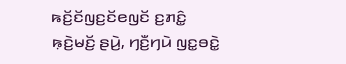ꤒꤢꤩ꤬ꤢꤩꤜꤢ꤬ꤢꤩꤕꤜꤢꤩ ꤢ꤬ꤊꤢꤨ꤭ ꤒ꤫ꤢꤧ꤬ꤗꤢꤩ꤬ ꤔꤣꤧ꤬, ꤚꤢꤪ꤬ꤚꤣꤧ ꤜꤢ꤭ꤋꤢꤧ꤭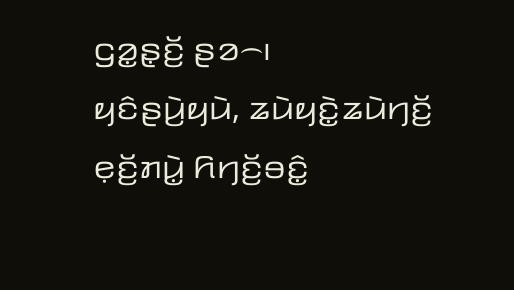ꤞꤤ꤭ꤔ꤫ꤢꤩ꤬ ꤔꤤ꤮꤯
ꤟꤢꤨꤔꤣꤧ꤬ꤟꤣꤧ, ꤘꤣꤧꤟꤢꤧ꤭ꤘꤣꤧꤚꤢꤩ꤬ ꤕ꤫ꤢꤩ꤬ꤊꤣꤧ꤭ ꤖꤚꤢꤩ꤬ꤋꤢꤨ꤭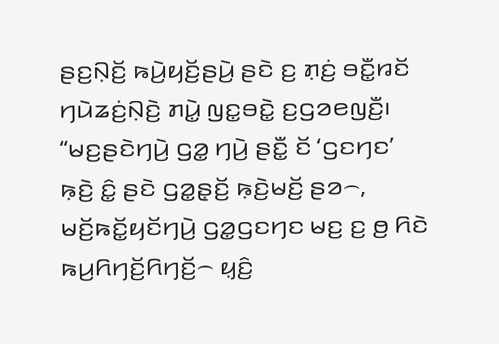ꤔꤢ꤬ꤡ꤫ꤢꤩ꤬ ꤒꤣꤧ꤬ꤟꤢꤩ꤬ꤔꤣꤧ꤬ ꤔꤢꤧ ꤢ꤬ ꤊ꤫ꤢꤦ꤬ ꤋꤢꤪ꤭ꤙꤢꤩ ꤚꤣꤧꤘꤢꤦ꤬ꤡ꤫ꤢꤧ꤬ ꤊꤣꤧ꤭ ꤜꤢ꤭ꤋꤢꤧ꤭ ꤢ꤬ꤞꤤꤕꤜꤢꤪ꤬꤯
“ꤗꤢ꤬ꤔꤢꤧꤚꤣꤧ꤬ ꤞꤤ꤭ ꤚꤣꤧ꤬ ꤔꤢꤪ꤭ ꤢꤩ ‘ꤞꤢꤚꤢ’ ꤒ꤫ꤢꤧ꤬ ꤢꤨ꤭ ꤔꤢꤧ ꤞꤤ꤭ꤔ꤫ꤢꤩ꤬ ꤒ꤫ꤢꤧ꤬ꤗꤢꤩ꤬ ꤔꤤ꤮, ꤗꤢꤩ꤬ꤒꤢꤩ꤭ꤟꤢꤩꤚꤣꤧ꤬ ꤞꤤ꤭ꤞꤢꤚꤢ ꤗꤢ꤬ ꤢ꤬ ꤥ꤬ ꤖꤢꤧ ꤒꤣ꤬ꤖꤚꤢꤩ꤬ꤖꤚꤢꤩ꤬꤮ ꤟ꤫ꤢꤨ꤬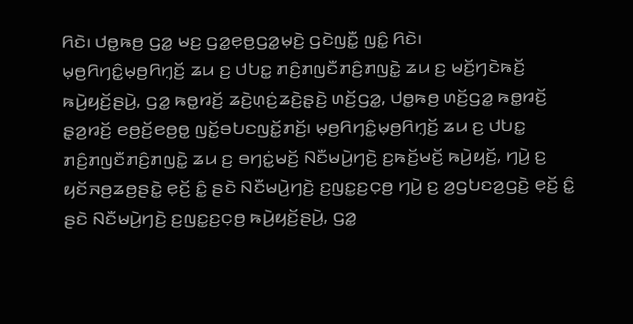ꤖꤢꤧ꤯ ꤓꤥ꤭ꤒꤥ꤬ ꤞꤤ꤭ ꤗꤢ꤬ ꤞꤤ꤭ꤕ꤫ꤥ꤬ꤞꤤ꤭ꤗ꤫ꤢꤧ꤬ ꤞꤢꤧꤜꤢꤪ꤭ ꤜꤢꤨ꤭ ꤖꤢꤧ꤯
ꤗ꤫ꤥ꤬ꤖꤚꤢꤨ꤭ꤗ꤫ꤥ꤬ꤖꤚ꤫ꤢꤩ꤬ ꤘꤣ ꤢ꤬ ꤓꤝꤢ꤭ ꤊꤢꤨ꤬ꤊꤜꤢꤪꤊꤢꤨ꤬ꤊꤜꤢꤧ꤭ ꤘꤣ ꤢ꤬ ꤗꤢꤩ꤬ꤚꤢꤧꤒꤢꤩ꤬ ꤒꤣꤧ꤬ꤟꤢꤩ꤬ꤔꤣꤧ꤬, ꤞꤤ꤭ ꤒꤥ꤭ꤙꤢꤩ꤬ ꤘꤢꤧ꤬ꤛ꤫ꤢꤦ꤬ꤘꤢꤧ꤬ꤔ꤫ꤢꤧ꤬ ꤛꤢꤩ꤬ꤞꤤ꤭, ꤓꤥ꤭ꤒꤥ꤬ ꤛꤢꤩ꤬ꤞꤤ꤭ ꤒꤥ꤭ꤙꤢꤩ꤬ ꤔ꤫ꤤ꤬ꤙꤢꤩ꤬ ꤕꤥ꤬ꤢꤩ꤬ꤕꤥ꤬ꤥ꤭ ꤜꤢꤩ꤭ꤋꤝꤢꤜꤢꤩ꤭ꤊꤢꤩ꤬꤯ ꤗ꤫ꤥ꤬ꤖꤚꤢꤨ꤭ꤗ꤫ꤥ꤬ꤖꤚ꤫ꤢꤩ꤬ ꤘꤣ ꤢ꤬ ꤓꤝꤢ꤭ ꤊꤢꤨ꤬ꤊꤜꤢꤪꤊꤢꤨ꤬ꤊꤜꤢꤧ꤭ ꤘꤣ ꤢ꤬ ꤋꤚꤢꤦ꤭ꤗꤢꤩ꤬ ꤡꤢꤪꤗꤣꤧ꤬ꤚꤢꤧ꤬ ꤢ꤬ꤒꤢꤩ꤬ꤗꤢꤩ꤬ ꤒꤣꤧ꤬ꤟꤢꤩ꤬, ꤚꤣꤧ꤬ ꤢ꤬ ꤟꤢꤩꤏꤥ꤬ꤘꤥ꤬ꤔꤢꤧ꤭ ꤕ꤫ꤢꤩ꤬ ꤢꤨ꤭ ꤔꤢꤧ ꤡꤢꤪꤗꤣꤧ꤬ꤚꤢꤧ꤬ ꤢ꤬ꤜꤢ꤭ꤢ꤬ꤍ꤫ꤥ꤬ ꤚꤣꤧ꤬ ꤢ꤬ ꤤ꤬ꤞꤝꤢꤤ꤬ꤞꤢꤧ꤬ ꤕ꤫ꤢꤩ꤬ ꤢꤨ꤭ ꤔꤢꤧ ꤡꤢꤪꤗꤣꤧ꤬ꤚꤢꤧ꤬ ꤢ꤬ꤜꤢ꤭ꤢ꤬ꤍ꤫ꤥ꤬ ꤒꤣꤧ꤬ꤟꤢꤩ꤬ꤔꤣꤧ꤬, ꤞꤤ꤭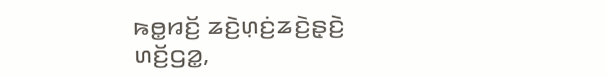ꤒꤥ꤭ꤙꤢꤩ꤬ ꤘꤢꤧ꤬ꤛ꤫ꤢꤦ꤬ꤘꤢꤧ꤬ꤔ꤫ꤢꤧ꤬ ꤛꤢꤩ꤬ꤞꤤ꤭,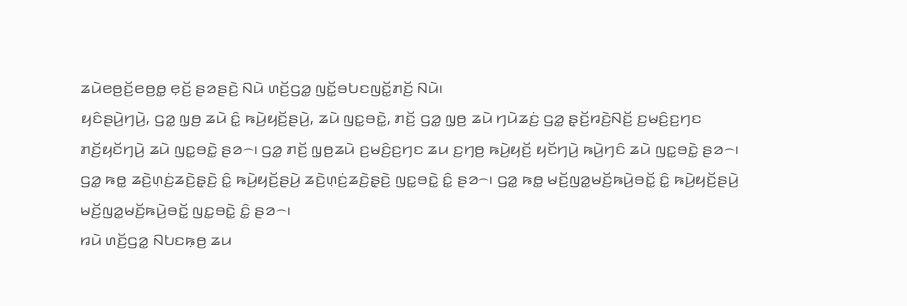ꤘꤣꤧꤕꤥ꤬ꤢꤩ꤬ꤕꤥ꤬ꤥ꤭ ꤕ꤫ꤢꤩ꤬ ꤔꤤꤔꤢꤧ꤬ ꤡꤣꤧ ꤛꤢꤩ꤬ꤞꤤ꤭ ꤜꤢꤩ꤭ꤋꤝꤢꤜꤢꤩ꤭ꤊꤢꤩ꤬ ꤡꤣꤧ꤯
ꤟꤢꤨꤔꤣꤧ꤬ꤚꤣꤧ꤬, ꤞꤤ꤭ ꤜ꤫ꤥ꤬ ꤘꤣꤧ ꤢꤨ꤭ ꤒꤣꤧ꤬ꤟꤢꤩ꤬ꤔꤣꤧ꤬, ꤘꤣꤧ ꤜꤢ꤭ꤋꤢꤧ꤭, ꤊꤢꤩ꤬ ꤞꤤ꤭ ꤜ꤫ꤥ꤬ ꤘꤣꤧ ꤚꤣꤧꤘꤢꤦ꤬ ꤞꤤ꤭ ꤔ꤫ꤢꤩ꤬ꤙꤢꤧ꤬ꤡꤢꤩ꤬ ꤢ꤬ꤗꤢꤨ꤬ꤢ꤬ꤚꤢ ꤊꤢꤩ꤬ꤟꤢꤩꤚꤣꤧ꤬ ꤘꤣꤧ ꤜꤢ꤭ꤋꤢꤧ꤭ ꤔꤤ꤮꤯ ꤞꤤ꤭ ꤊꤢꤩ꤬ ꤜ꤫ꤥ꤬ꤘꤣꤧ ꤢ꤬ꤗꤢꤨ꤬ꤢ꤬ꤚꤢ ꤘꤣ ꤢ꤬ꤚꤥ꤬ ꤒꤣꤧ꤬ꤟꤢꤩ꤬ ꤟꤢꤩꤚꤣꤧ꤬ ꤒꤣꤧ꤬ꤚꤢꤨ ꤘꤣꤧ ꤜꤢ꤭ꤋꤢꤧ꤭ ꤔꤤ꤮꤯ ꤞꤤ꤭ ꤒꤥ꤭ ꤘꤢꤧ꤬ꤛ꤫ꤢꤦ꤬ꤘꤢꤧ꤬ꤔ꤫ꤢꤧ꤬ ꤢꤨ꤭ ꤒꤣꤧ꤬ꤟꤢꤩ꤬ꤔꤣꤧ꤬ ꤘꤢꤧ꤬ꤛ꤫ꤢꤦ꤬ꤘꤢꤧ꤬ꤔ꤫ꤢꤧ꤬ ꤜꤢ꤭ꤋꤢꤧ꤭ ꤢꤨ꤭ ꤔꤤ꤮꤯ ꤞꤤ꤭ ꤒꤥ꤭ ꤗꤢꤩ꤬ꤜꤤ꤭ꤗꤢꤩ꤬ꤒꤣꤧ꤬ꤋꤢꤩ꤭ ꤢꤨ꤭ ꤒꤣꤧ꤬ꤟꤢꤩ꤬ꤔꤣꤧ꤬ ꤗꤢꤩ꤬ꤜꤤ꤭ꤗꤢꤩ꤬ꤒꤣꤧ꤬ꤋꤢꤩ꤭ ꤜꤢ꤭ꤋꤢꤧ꤭ ꤢꤨ꤭ ꤔꤤ꤮꤯
ꤙꤣꤧ ꤛꤢꤩ꤬ꤞꤤ꤭ ꤡꤝꤢꤒ꤫ꤥ꤬ ꤘꤣ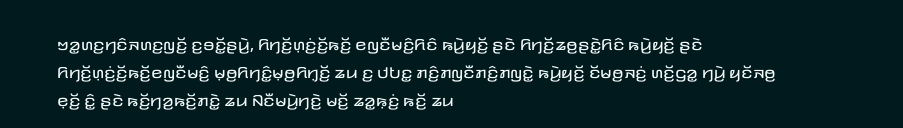ꤠꤤ꤭ꤛꤢ꤬ꤚꤢꤨꤏꤛꤢ꤬ꤜꤢꤩ꤬ ꤢ꤬ꤋꤢꤩ꤭ꤔꤣꤧ꤬, ꤖꤚꤢꤩ꤬ꤛ꤫ꤢꤦ꤬ꤢꤩ꤬ꤒꤢꤩ꤬ ꤕꤜꤢꤪꤗꤢꤨ꤬ꤖꤢꤨ ꤒꤣꤧ꤬ꤟꤢꤩ꤬ ꤔꤢꤧ ꤖꤚꤢꤩ꤬ꤘꤥ꤬ꤔꤢꤧ꤭ꤖꤢꤨ ꤒꤣꤧ꤬ꤟꤢꤩ꤬ ꤔꤢꤧ ꤖꤚꤢꤩ꤬ꤛ꤫ꤢꤦ꤬ꤢꤩ꤬ꤒꤢꤩ꤬ꤕꤜꤢꤪꤗꤢꤨ꤬ ꤗ꤫ꤥ꤬ꤖꤚꤢꤨ꤭ꤗ꤫ꤥ꤬ꤖꤚ꤫ꤢꤩ꤬ ꤘꤣ ꤢ꤬ ꤓꤝꤢ꤭ ꤊꤢꤨ꤬ꤊꤜꤢꤪꤊꤢꤨ꤬ꤊꤜꤢꤧ꤭ ꤒꤣꤧ꤬ꤟꤢꤩ꤬ ꤢꤩꤗꤥ꤬ꤏꤢꤦ꤬ ꤛꤢꤩ꤬ꤞꤤ꤭ ꤚꤣꤧ꤬ ꤟꤢꤩꤏꤥ꤬ ꤕ꤫ꤢꤩ꤬ ꤢꤨ꤭ ꤔꤢꤧ ꤒꤢꤩ꤬ꤚꤤ꤬ꤒꤢꤩ꤬ꤊꤢꤧ꤭ ꤘꤣ ꤡꤢꤪꤗꤣꤧ꤬ꤚꤢꤧ꤬ ꤗꤢꤩ꤬ ꤘꤤ꤭ꤒ꤫ꤢꤦ꤬ ꤒꤢꤩ꤬ ꤘꤣ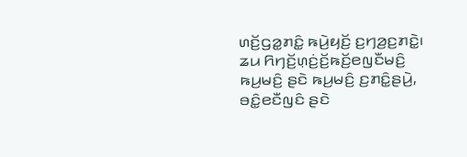ꤛꤢꤩ꤬ꤞꤤ꤭ꤊꤢꤨ꤭ ꤒꤣꤧ꤬ꤟꤢꤩ꤬ ꤢ꤬ꤚꤤ꤬ꤢ꤬ꤊꤢꤧ꤭꤯
ꤘꤣ ꤖꤚꤢꤩ꤬ꤛ꤫ꤢꤦ꤬ꤢꤩ꤬ꤒꤢꤩ꤬ꤕꤜꤢꤪꤗꤢꤨ꤬ ꤒꤣ꤬ꤗꤢꤨ꤬ ꤔꤢꤧ ꤒꤣ꤬ꤗꤢꤨ꤬ ꤢ꤬ꤊꤢꤨ꤭ꤔꤣꤧ꤬, ꤋꤢꤨ꤭ꤕꤢꤪꤜꤢꤨ ꤔꤢꤧ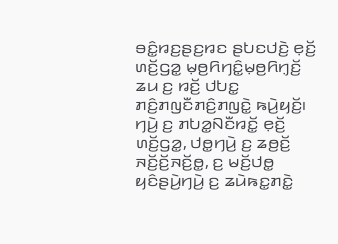ꤋꤢꤨ꤭ꤙꤢ꤬ꤔꤢ꤬ꤙꤢ ꤔꤝꤢꤓꤢꤧ꤬ ꤕ꤫ꤢꤩ꤬ ꤛꤢꤩ꤬ꤞꤤ꤭ ꤗ꤫ꤥ꤬ꤖꤚꤢꤨ꤭ꤗ꤫ꤥ꤬ꤖꤚ꤫ꤢꤩ꤬ ꤘꤣ ꤢ꤬ ꤙꤢꤩ꤬ ꤓꤝꤢ꤭ ꤊꤢꤨ꤬ꤊꤜꤢꤪꤊꤢꤨ꤬ꤊꤜꤢꤧ꤭ ꤒꤣꤧ꤬ꤟꤢꤩ꤬꤯ ꤚꤣꤧ꤬ ꤢ꤬ ꤊꤝꤤ꤭ꤡꤢꤪꤙꤢꤩ꤭ ꤕ꤫ꤢꤩ꤬ ꤛꤢꤩ꤬ꤞꤤ꤭, ꤓꤥ꤭ꤚꤣꤧ꤬ ꤢ꤬ ꤘꤥ꤬ꤢꤩ꤬ ꤏꤢꤩ꤬ꤢꤩ꤬ꤏꤢꤩ꤬ꤥ꤭, ꤢ꤬ ꤗꤢꤩ꤬ꤓꤥ꤭ ꤟꤢꤨꤔꤣꤧ꤬ꤚꤣꤧ꤬ ꤢ꤬ ꤘꤣꤧꤒꤢ꤭ꤊꤢꤧ꤭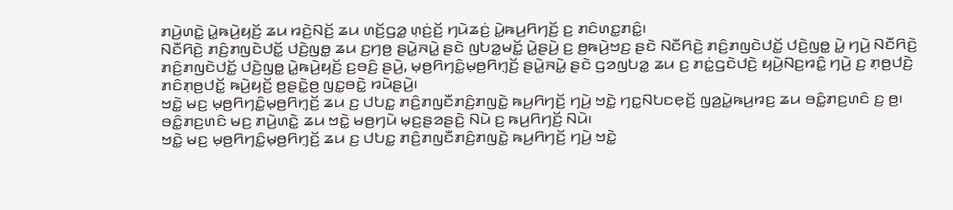ꤊꤣꤧ꤬ꤛꤢꤧ꤭ ꤣꤧ꤭ꤒꤣꤧ꤬ꤟꤢꤩ꤬ ꤘꤣ ꤙꤢꤧ꤬ꤡꤢꤩ꤬ ꤘꤣ ꤛꤢꤩ꤬ꤞꤤ꤭ ꤛ꤫ꤢꤦ꤬ꤢꤩ꤬ ꤚꤣꤧꤘꤢꤦ꤬ ꤣꤧ꤭ꤒꤣ꤬ꤖꤚꤢꤩ꤬ ꤢ꤬ ꤊꤢꤨꤛꤢ꤭ꤊꤢꤨ꤭꤯
ꤡꤢꤪꤖꤢꤧ꤬ ꤊꤢꤨ꤬ꤊꤜꤢꤧꤓꤢꤩ꤭ ꤓꤢꤧ꤬ꤜꤥ꤭ ꤘꤣ ꤢ꤬ꤚꤥ꤬ ꤔꤣꤧ꤭ꤏꤣꤧ꤭ ꤔꤢꤧ ꤜꤝꤤ꤭ꤗꤢꤩ꤭ ꤣꤧ꤭ꤔꤣꤧ꤬ ꤢ꤬ ꤥ꤬ꤒꤣꤧ꤬ꤠꤢ꤬ ꤔꤢꤧ ꤡꤢꤪꤖꤢꤧ꤬ ꤊꤢꤨ꤬ꤊꤜꤢꤧꤓꤢꤩ꤭ ꤓꤢꤧ꤬ꤜꤥ꤭ ꤣꤧ꤭ ꤚꤣꤧ꤬ ꤡꤢꤪꤖꤢꤧ꤬ ꤊꤢꤨ꤬ꤊꤜꤢꤧꤓꤢꤩ꤭ ꤓꤢꤧ꤬ꤜꤥ꤭ ꤣꤧ꤭ꤒꤣꤧ꤬ꤟꤢꤩ꤬ ꤢ꤬ꤋꤢꤨ꤬ ꤔꤣꤧ꤬, ꤗ꤫ꤥ꤬ꤖꤚꤢꤨ꤭ꤗ꤫ꤥ꤬ꤖꤚ꤫ꤢꤩ꤬ ꤔꤣꤧ꤭ꤏꤣꤧ꤭ ꤔꤢꤧ ꤞꤤꤜꤝꤤ꤭ ꤘꤣ ꤢ꤬ ꤊꤢꤦ꤭ꤞꤢꤧꤓꤢꤧ꤬ ꤟꤣꤧ꤬ꤡꤢ꤬ꤙꤢꤨ꤭ ꤚꤣꤧ꤬ ꤢ꤬ ꤊ꤫ꤥ꤬ꤓꤢꤧ꤬ ꤊꤢꤨꤊ꤫ꤥ꤬ꤓꤢꤩ꤭ ꤒꤣꤧ꤬ꤟꤢꤩ꤬ ꤥ꤬ꤔꤢꤧ꤭ꤥ꤬ ꤜꤢ꤭ꤋꤢꤧ꤭ ꤙꤣꤧꤔꤣꤧ꤬꤯
ꤠꤢꤧ꤭ ꤗꤢ꤬ ꤗ꤫ꤥ꤬ꤖꤚꤢꤨ꤭ꤗ꤫ꤥ꤬ꤖꤚ꤫ꤢꤩ꤬ ꤘꤣ ꤢ꤬ ꤓꤝꤢ꤭ ꤊꤢꤨ꤬ꤊꤜꤢꤪꤊꤢꤨ꤬ꤊꤜꤢꤧ꤭ ꤒꤣ꤬ꤖꤚꤢꤩ꤬ ꤚꤣꤧ꤬ ꤠꤢꤧ꤭ ꤚꤢ꤭ꤡꤝꤢꤕ꤫ꤢꤩ꤬ ꤜꤤ꤬ꤣꤧ꤭ꤒꤣ꤬ꤙꤢ꤬ ꤘꤣ ꤋꤢꤨ꤭ꤊꤢ꤬ꤛꤢꤨ ꤢ꤬ ꤥ꤬꤯ ꤋꤢꤨ꤭ꤊꤢ꤬ꤛꤢꤨ ꤗꤢ꤬ ꤊꤣꤧ꤬ꤛꤢꤧ꤭ ꤘꤣ ꤠꤢꤧ꤭ ꤗꤥ꤬ꤚꤣꤧ ꤗ꤫ꤢ꤬ꤔꤤꤔꤢꤧ꤬ ꤡꤣꤧ ꤢ꤬ ꤒꤣ꤬ꤖꤚꤢꤩ꤬ ꤡꤣꤧ꤯
ꤠꤢꤧ꤭ ꤗꤢ꤬ ꤗ꤫ꤥ꤬ꤖꤚꤢꤨ꤭ꤗ꤫ꤥ꤬ꤖꤚ꤫ꤢꤩ꤬ ꤘꤣ ꤢ꤬ ꤓꤝꤢ꤭ ꤊꤢꤨ꤬ꤊꤜꤢꤪꤊꤢꤨ꤬ꤊꤜꤢꤧ꤭ ꤒꤣ꤬ꤖꤚꤢꤩ꤬ ꤚꤣꤧ꤬ ꤠꤢꤧ꤭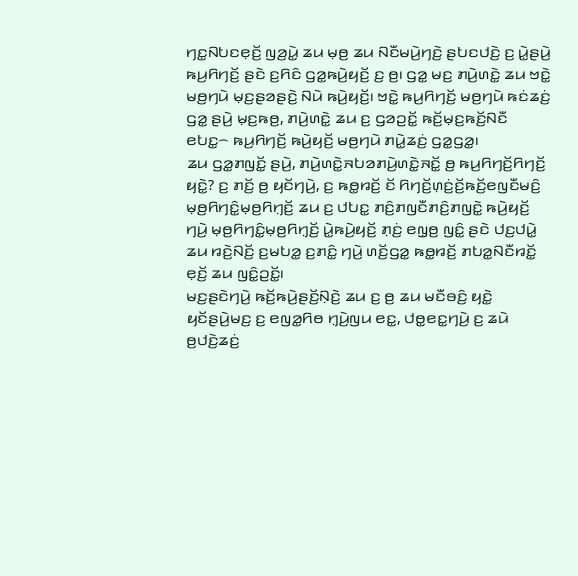ꤚꤢ꤭ꤡꤝꤢꤕ꤫ꤢꤩ꤬ ꤜꤤ꤬ꤣꤧ꤭ ꤘꤣ ꤗ꤫ꤥ꤬ ꤘꤣ ꤡꤢꤪꤗꤣꤧ꤬ꤚꤢꤧ꤬ ꤔꤝꤢꤓꤢꤧ꤬ ꤢ꤬ ꤣꤧ꤭ꤔꤣꤧ꤬ ꤒꤣ꤬ꤖꤚꤢꤩ꤬ ꤔꤢꤧ ꤢ꤬ꤖꤢꤨ ꤞꤤ꤭ꤒꤣꤧ꤬ꤟꤢꤩ꤬ ꤢ꤬ ꤥ꤬꤯ ꤞꤤ꤭ ꤗꤢ꤬ ꤊꤣꤧ꤬ꤛꤢꤧ꤭ ꤘꤣ ꤠꤢꤧ꤭ ꤗꤥ꤬ꤚꤣꤧ ꤗ꤫ꤢ꤬ꤔꤤꤔꤢꤧ꤬ ꤡꤣꤧ ꤒꤣꤧ꤬ꤟꤢꤩ꤬꤯ ꤠꤢꤧ꤭ ꤒꤣ꤬ꤖꤚꤢꤩ꤬ ꤗꤥ꤬ꤚꤣꤧ ꤒꤢꤦꤘꤢꤦ꤬ ꤞꤤ꤭ ꤔꤣꤧ꤬ ꤗ꤫ꤢ꤬ꤒꤥ꤬, ꤊꤣꤧ꤬ꤛꤢꤧ꤭ ꤘꤣ ꤢ꤬ ꤞꤤꤑꤢꤩ꤭ ꤒꤢꤩ꤬ꤗ꤫ꤢ꤬ꤒꤢꤩ꤬ꤡꤢꤪ ꤕꤝꤢ꤭꤮ ꤒꤣ꤬ꤖꤚꤢꤩ꤬ ꤒꤣꤧ꤬ꤟꤢꤩ꤬ ꤗꤥ꤬ꤚꤣꤧ ꤊꤣꤧ꤭ꤘꤢꤦ꤬ ꤞꤤ꤭ꤞꤤ꤭꤯
ꤘꤣ ꤞꤤ꤭ꤊꤜꤢꤩ꤭ ꤔꤣꤧ꤬, ꤊꤣꤧ꤬ꤛꤢꤧ꤭ꤏꤝꤤꤊꤣꤧ꤬ꤛꤢꤧ꤭ꤏꤢꤩ꤭ ꤥ꤬ ꤒꤣ꤬ꤖꤚꤢꤩ꤬ꤖꤚꤢꤩ꤬ ꤟꤢꤧ꤭? ꤢ꤬ ꤊꤢꤩ꤬ ꤥ꤬ ꤟꤢꤩꤚꤣꤧ꤬, ꤢ꤬ ꤒꤥ꤭ꤙꤢꤩ꤬ ꤢꤩ ꤖꤚꤢꤩ꤬ꤛ꤫ꤢꤦ꤬ꤢꤩ꤬ꤒꤢꤩ꤬ꤕꤜꤢꤪꤗꤢꤨ꤬ ꤗ꤫ꤥ꤬ꤖꤚꤢꤨ꤭ꤗ꤫ꤥ꤬ꤖꤚ꤫ꤢꤩ꤬ ꤘꤣ ꤢ꤬ ꤓꤝꤢ꤭ ꤊꤢꤨ꤬ꤊꤜꤢꤪꤊꤢꤨ꤬ꤊꤜꤢꤧ꤭ ꤒꤣꤧ꤬ꤟꤢꤩ꤬ ꤚꤣꤧ꤬ ꤗ꤫ꤥ꤬ꤖꤚꤢꤨ꤭ꤗ꤫ꤥ꤬ꤖꤚ꤫ꤢꤩ꤬ ꤣꤧ꤭ꤒꤣꤧ꤬ꤟꤢꤩ꤬ ꤊ꤫ꤢꤦ꤬ ꤕꤜ꤫ꤥ꤬ ꤜꤢꤨ꤭ ꤔꤢꤧ ꤓꤢ꤬ꤓꤣꤧ꤭ ꤘꤣ ꤙꤢꤧ꤬ꤡꤢꤩ꤬ ꤢ꤬ꤗꤝꤤ꤭ ꤢ꤬ꤊꤢꤨ꤭ ꤚꤣꤧ꤬ ꤛꤢꤩ꤬ꤞꤤ꤭ ꤒꤥ꤭ꤙꤢꤩ꤬ ꤊꤝꤤ꤭ꤡꤢꤪꤙꤢꤩ꤭ ꤕ꤫ꤢꤩ꤬ ꤘꤣ ꤜꤢꤨ꤭ꤑꤢꤩ꤭꤯
ꤗꤢ꤬ꤔꤢꤧꤚꤣꤧ꤬ ꤒꤢꤩ꤬ꤒꤣꤧ꤬ꤔꤢꤩ꤬ꤡ꤫ꤢꤧ꤬ ꤘꤣ ꤢ꤬ ꤥ꤬ ꤘꤣ ꤗꤢꤪꤋꤢꤨ꤬ ꤟꤢꤧ꤭ ꤟꤢꤩꤔꤣꤧ꤬ꤗꤢ꤬ ꤢ꤬ ꤕꤜꤤ꤭ꤖꤥ ꤚ꤫ꤣꤧ꤬ꤜꤣ ꤕꤢ꤭, ꤓꤥ꤭ꤕꤢ꤭ꤚꤣꤧ꤬ ꤢ꤬ ꤘꤣꤧ ꤥ꤬ꤓꤢꤧ꤬ꤘꤢꤦ꤬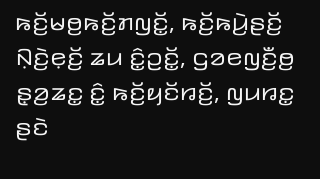ꤒꤢꤩ꤬ꤗꤥ꤬ꤒꤢꤩ꤬ꤊꤜꤢꤩ꤭, ꤒꤢꤩ꤬ꤒꤣꤧ꤬ꤔꤢꤩ꤬ ꤡ꤫ꤢꤧ꤬ꤕ꤫ꤢꤩ꤬ ꤘꤣ ꤢꤨ꤭ꤑꤢꤩ꤭, ꤞꤤꤕꤜꤢꤪ꤬ꤥ꤬ ꤔ꤫ꤤ꤬ꤘꤢ꤭ ꤢꤨ꤭ ꤒꤢꤩ꤬ꤟꤢꤩꤙꤢꤩ꤬, ꤜꤣꤙꤢ꤭ ꤔꤢꤧ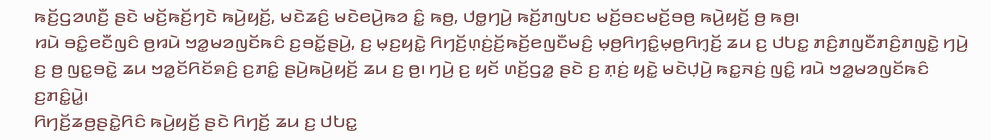ꤒꤢꤩ꤬ꤞꤤꤛꤢꤪ꤬ ꤔꤢꤧ ꤗꤢꤩ꤬ꤒꤢꤩ꤬ꤚꤢꤧ ꤒꤣꤧ꤬ꤟꤢꤩ꤬, ꤗꤢꤧꤘꤢꤨ꤬ ꤗꤢꤧꤕꤣꤧ꤬ꤒꤤ ꤢꤨ꤭ ꤒꤥ꤬, ꤓꤥ꤭ꤚꤣꤧ꤬ ꤒꤢꤩ꤬ꤊꤜꤝꤢ ꤗꤢꤩ꤬ꤋꤢꤗꤢꤩ꤬ꤋꤥ꤬ ꤒꤣꤧ꤬ꤟꤢꤩ꤬ ꤥ꤬ ꤒꤥ꤬꤯
ꤙꤣꤧ ꤋꤢꤨ꤭ꤕꤢꤪꤜꤢꤨ ꤥ꤬ꤙꤣꤧ ꤠꤤ꤭ꤗꤤꤜꤢꤩꤒꤢꤨ ꤢ꤬ꤋꤢꤩ꤭ꤔꤣꤧ꤬, ꤢ꤬ ꤗ꤫ꤢ꤬ꤟꤢꤧ꤭ ꤖꤚꤢꤩ꤬ꤛ꤫ꤢꤦ꤬ꤢꤩ꤬ꤒꤢꤩ꤬ꤕꤜꤢꤪꤗꤢꤨ꤬ ꤗ꤫ꤥ꤬ꤖꤚꤢꤨ꤭ꤗ꤫ꤥ꤬ꤖꤚ꤫ꤢꤩ꤬ ꤘꤣ ꤢ꤬ ꤓꤝꤢ꤭ ꤊꤢꤨ꤬ꤊꤜꤢꤪꤊꤢꤨ꤬ꤊꤜꤢꤧ꤭ ꤚꤣꤧ꤬ ꤢ꤬ ꤥ꤬ ꤜꤢ꤭ꤋꤢꤧ꤭ ꤘꤣ ꤠꤤ꤭ꤢꤩꤖꤢꤩꤎꤢꤨ꤬ ꤢ꤬ꤊꤢꤨ꤭ ꤔꤣꤧ꤬ꤒꤣꤧ꤬ꤟꤢꤩ꤬ ꤘꤣ ꤢ꤬ ꤥ꤬꤯ ꤚꤣꤧ꤬ ꤢ꤬ ꤟꤢꤩ ꤛꤢꤩ꤬ꤞꤤ꤭ ꤔꤢꤧ ꤢ꤬ ꤊ꤫ꤢꤦ꤬ ꤟꤢꤧ꤭ ꤗꤢꤧꤓ꤫ꤣꤧ꤬ ꤒꤢ꤭ꤏꤢꤦ꤬ ꤜꤢꤨ꤭ ꤙꤣꤧ ꤠꤤ꤭ꤗꤤꤜꤢꤩꤒꤢꤨ ꤢ꤬ꤊꤢꤨ꤭ꤣꤧ꤭꤯
ꤖꤚꤢꤩ꤬ꤘꤥ꤬ꤔꤢꤧ꤭ꤖꤢꤨ ꤒꤣꤧ꤬ꤟꤢꤩ꤬ ꤔꤢꤧ ꤖꤚꤢꤩ꤬ ꤘꤣ ꤢ꤬ ꤓꤝꤢ꤭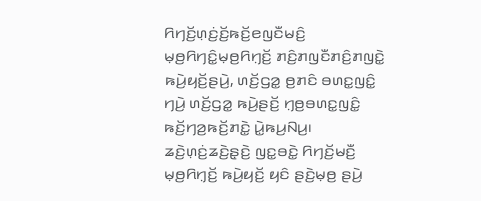ꤖꤚꤢꤩ꤬ꤛ꤫ꤢꤦ꤬ꤢꤩ꤬ꤒꤢꤩ꤬ꤕꤜꤢꤪꤗꤢꤨ꤬ ꤗ꤫ꤥ꤬ꤖꤚꤢꤨ꤭ꤗ꤫ꤥ꤬ꤖꤚ꤫ꤢꤩ꤬ ꤊꤢꤨ꤬ꤊꤜꤢꤪꤊꤢꤨ꤬ꤊꤜꤢꤧ꤭ ꤒꤣꤧ꤬ꤟꤢꤩ꤬ꤔꤣꤧ꤬, ꤛꤢꤩ꤬ꤞꤤ꤭ ꤥ꤬ꤊꤢꤨ ꤋꤛꤢ꤭ꤜꤢꤨ꤭ ꤚꤣꤧ꤬ ꤛꤢꤩ꤬ꤞꤤ꤭ ꤒꤣꤧ꤬ꤔꤢꤩ꤬ ꤚ꤫ꤥ꤬ꤋꤛꤢ꤭ꤜꤢꤨ꤭ ꤒꤢꤩ꤬ꤚꤤ꤬ꤒꤢꤩ꤬ꤊꤢꤧ꤭ ꤣꤧ꤭ꤒꤣ꤬ꤡꤣ꤬꤯
ꤘꤢꤧ꤬ꤛ꤫ꤢꤦ꤬ꤘꤢꤧ꤬ꤔ꤫ꤢꤧ꤬ ꤜꤢ꤭ꤋꤢꤧ꤭ ꤖꤚꤢꤩ꤬ꤗꤢꤪ꤬ ꤗ꤫ꤥ꤬ꤖꤚ꤫ꤢꤩ꤬ ꤒꤣꤧ꤬ꤟꤢꤩ꤬ ꤟꤢꤨ ꤔꤢꤧ꤬ꤗ꤫ꤥ꤬ ꤔꤣꤧ꤬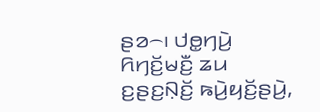ꤔꤤ꤮꤯ ꤓꤥ꤭ꤚꤣꤧ꤬ ꤖꤚꤢꤩ꤬ꤗꤢꤪ꤬ ꤘꤣ ꤢ꤬ꤔꤢ꤬ꤡ꤫ꤢꤩ꤬ ꤒꤣꤧ꤬ꤟꤢꤩ꤬ꤔꤣꤧ꤬,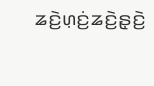ꤘꤢꤧ꤬ꤛ꤫ꤢꤦ꤬ꤘꤢꤧ꤬ꤔ꤫ꤢꤧ꤬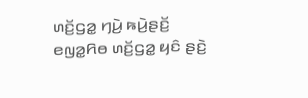ꤛꤢꤩ꤬ꤞꤤ꤭ ꤚꤣꤧ꤬ ꤒꤣꤧ꤬ꤔꤢꤩ꤬ ꤕꤜꤤ꤭ꤖꤥ ꤛꤢꤩ꤬ꤞꤤ꤭ ꤟꤢꤨ ꤔꤢꤧ꤬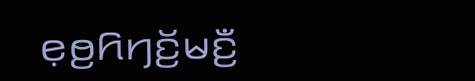ꤕ꤫ꤥ꤬ꤖꤚꤢꤩ꤬ꤗꤢꤪ꤬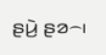ꤔꤣꤧ꤬ ꤔꤤ꤮꤯